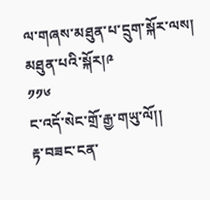ལ་གཞས་མཐུན་པ་དྲུག་སྐོར་ལས། མཐུན་པའི་སྐོར།༩
༡༡༦
ང་འདོ་སེང་གྲོ་རྒྱ་གཡུ་ལོ།།
རྟ་བཟང་ངན་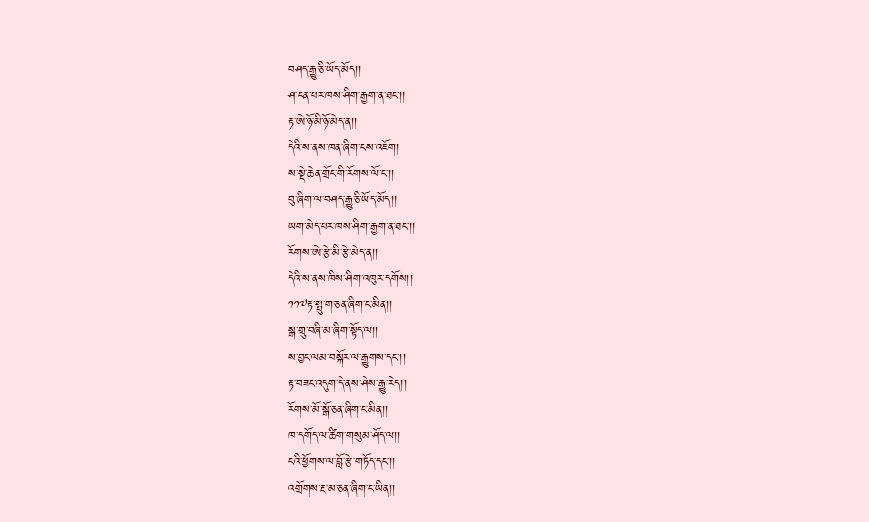བཤད་རྒྱུ་ཅི་ཡོད་མོད།།
ཤ་ངན་པར་ཁས་ཤིག་རྒྱག་ན་ཐང་།།
རྟ་ཨེ་ཉོ་མི་ཉོ་མེད་ན།།
དེའི་ས་ནས་ཁན་ཞིག་ངས་འཇོག།
ས་སྡེ་ཆེན་གྲོང་གི་རོགས་ལོ་ང་།།
བུ་ཞིག་ལ་བཤད་རྒྱུ་ཅི་ཡོད་མོད།།
ཡག་མེད་པར་ཁས་ཤིག་རྒྱག་ན་ཐང་།།
རོགས་ཨེ་རྩེ་མི་རྩེ་མེད་ན།།
དེའི་ས་ནས་ཁིས་ཤིག་འཁུར་དགོས།།
༡༡༧རྟ་སྤུ་ག་ཅན་ཞིག་ང་མིན།།
སྒ་གྲུ་བཞི་མ་ཞིག་སྟོད་ལ།།
ས་བྱང་ལམ་བསྐོར་ལ་རྒྱུགས་དང་།།
རྟ་བཟང་འདུག་དེ་ནས་ཤེས་རྒྱུ་རེད།།
རོགས་མོ་སྒོ་ཅན་ཞིག་ང་མིན།།
ཁ་དགོད་ལ་ཚིག་གསུམ་ཤོད་ལ།།
ངའི་ཕྱོགས་ལ་བློ་རྩེ་གཏོད་དང་།།
འགྲོགས་རྔ་མ་ཅན་ཞིག་ང་ཡིན།།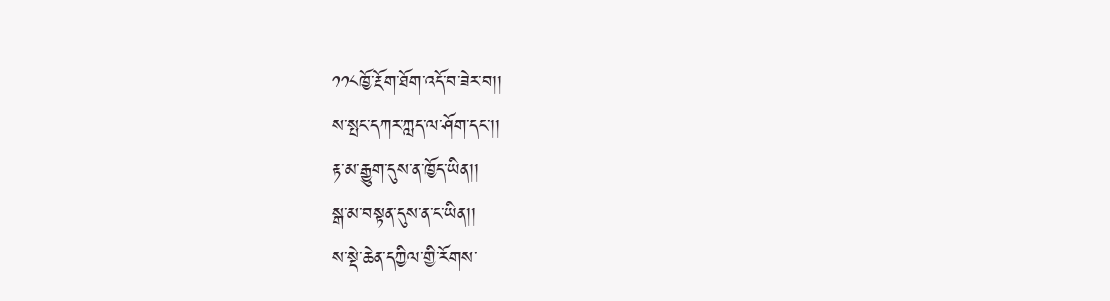༡༡༨ཁྱོ་རྔོག་ཐོག་འདོ་བ་ཟེར་བ།།
ས་སྤང་དཀར་ཀླད་ལ་ཤོག་དང་།།
རྟ་མ་རྒྱུག་དུས་ན་ཁྱོད་ཡིན།།
སྒ་མ་བསྟན་དུས་ན་ང་ཡིན།།
ས་སྡེ་ཆེན་དཀྱིལ་གྱི་རོགས་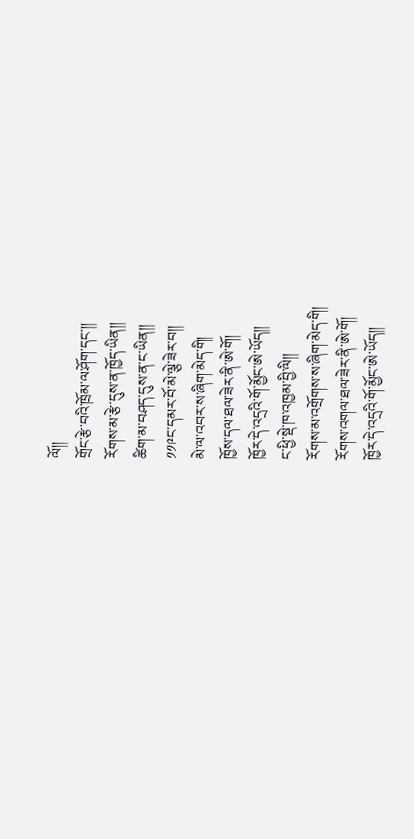ལོ།།
གྲོང་རྩེ་བའི་ཁྲོམ་ལ་ཤོག་དང་།།
རོགས་མ་རྩེ་དུས་ན་ཁྱོད་ཡིན།།
ཚིག་མ་བཤད་དུས་ན་ང་ཡིན།།
༡༡༩ང་དམར་བོ་མེ་ལྕེ་ཟེར་བ།།
མེ་ལ་འབར་ས་ཞིག་མེད་གི།
ཁྱོས་དལ་ཐལ་ཟེར་ནི་ཨེ་གོ།
ཁྱོར་དེ་འདྲའི་གོ་མྱོང་ཨེ་ཡོད།།
ང་ཕྱི་སྡེ་ཁ་འཁྱམ་བྱི་ལི།།
རོགས་མ་འགྲོགས་ས་ཞིག་མེད་གི།
རོགས་འགལ་ཐལ་ཟེར་ནི་ཨེ་གོ།
ཁྱོར་དེ་འདྲའི་གོ་མྱོང་ཨེ་ཡོད།།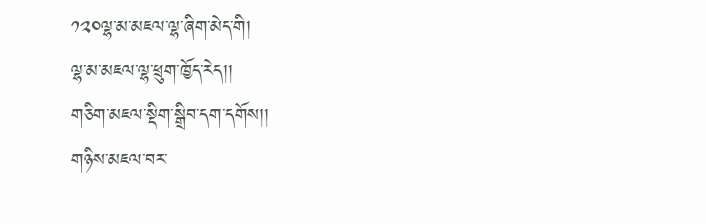༡༢༠ལྷ་མ་མཇལ་ལྷ་ཞིག་མེད་གི།
ལྷ་མ་མཇལ་ལྷ་ཕྲུག་ཁྱོད་རེད།།
གཅིག་མཇལ་སྡིག་སྒྲིབ་དག་དགོས།།
གཉིས་མཇལ་བར་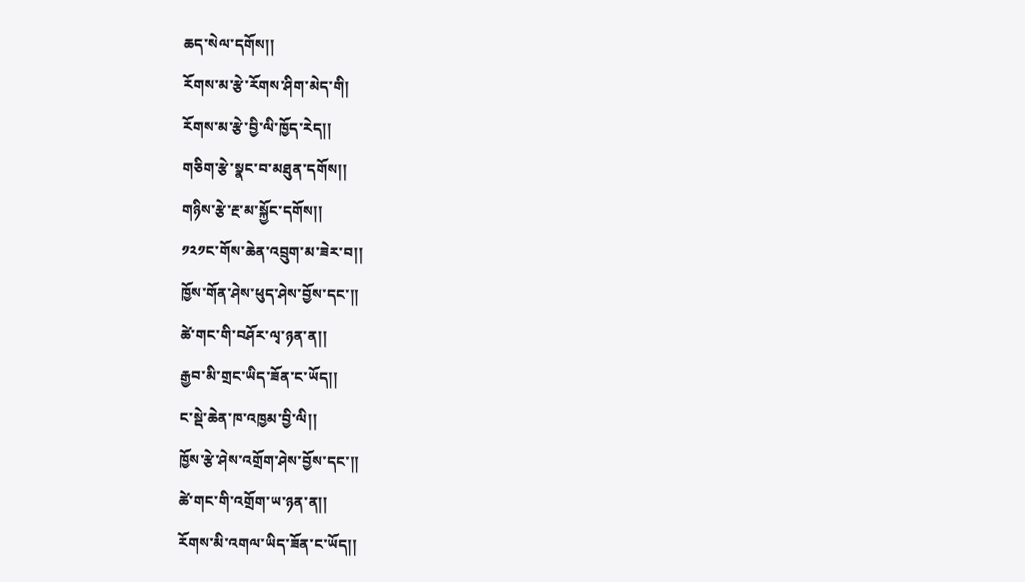ཆད་སེལ་དགོས།།
རོགས་མ་རྩེ་རོགས་ཤིག་མེད་གི།
རོགས་མ་རྩེ་བྱི་ལི་ཁྱོད་རེད།།
གཅིག་རྩེ་སྣང་བ་མཐུན་དགོས།།
གཉིས་རྩེ་རྔ་མ་སྐྱོང་དགོས།།
༡༢༡ང་གོས་ཆེན་འབྲུག་མ་ཟེར་བ།།
ཁྱོས་གོན་ཤེས་ཕུད་ཤེས་བྱོས་དང་།།
ཚེ་གང་གི་བཤོར་ལྭ་ཉན་ན།།
རྒྱབ་མི་གྲང་ཡིད་ཟོན་ང་ཡོད།།
ང་སྡེ་ཆེན་ཁ་འཁྱམ་བྱི་ལི།།
ཁྱོས་རྩེ་ཤེས་འགྲོག་ཤེས་བྱོས་དང་།།
ཚེ་གང་གི་འགྲོག་ཡ་ཉན་ན།།
རོགས་མི་འགལ་ཡིད་ཟོན་ང་ཡོད།།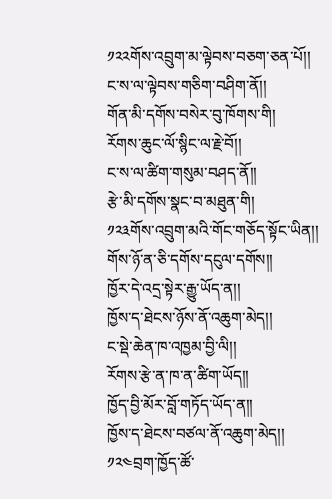༡༢༢གོས་འབྲུག་མ་ལྟེབས་བཅག་ཅན་པོ།།
ང་ས་ལ་ལྟེབས་གཅིག་བཤིག་ནོ།།
གོན་མི་དགོས་བསེར་བུ་ཁོགས་གི།
རོགས་ཆུང་ལོ་སྙིང་ལ་རྗེ་བོ།།
ང་ས་ལ་ཚིག་གསུམ་བཤད་ནོ།།
རྩེ་མི་དགོས་སྣང་བ་མཐུན་གི།
༡༢༣གོས་འབྲུག་མའི་གོང་གཅོད་སྟོང་ཡིན།།
གོས་ཉོ་ན་ཅི་དགོས་དངུལ་དགོས།།
ཁྱོར་དེ་འདྲ་སྟེར་རྒྱུ་ཡོད་ན།།
ཁྱོས་ད་ཐེངས་ཉོས་ནོ་འཆུག་མེད།།
ང་སྡེ་ཆེན་ཁ་འཁྱམ་བྱི་ལི།།
རོགས་རྩེ་ན་ཁ་ན་ཚིག་ཡོད།།
ཁྱོད་བྱི་མོར་བློ་གཏོད་ཡོད་ན།།
ཁྱོས་ད་ཐེངས་བཙལ་ནོ་འཆུག་མེད།།
༡༢༤བྲག་ཁྱོད་ཚོ་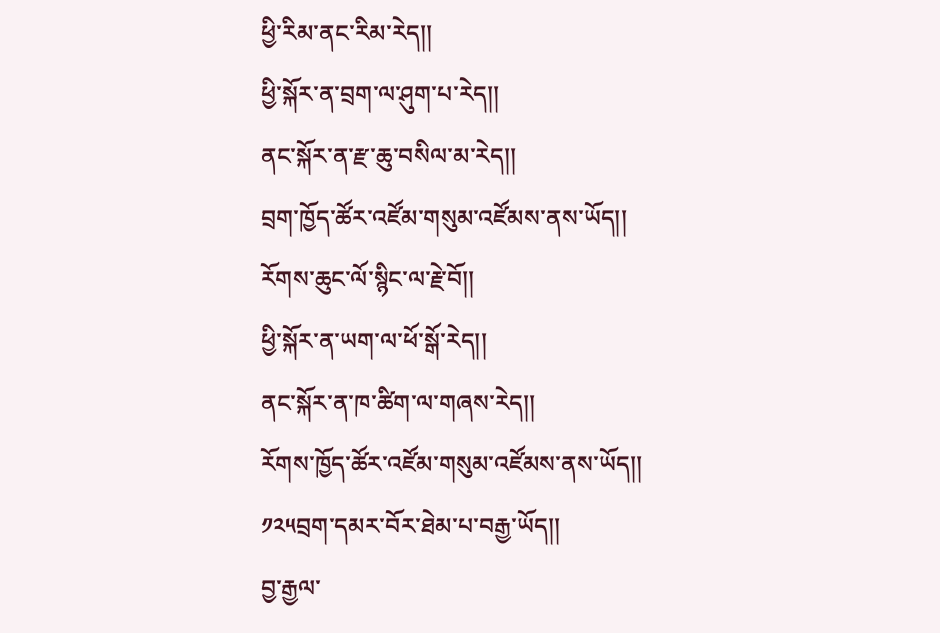ཕྱི་རིམ་ནང་རིམ་རེད།།
ཕྱི་སྐོར་ན་བྲག་ལ་ཤུག་པ་རེད།།
ནང་སྐོར་ན་རྫ་ཆུ་བསིལ་མ་རེད།།
བྲག་ཁྱོད་ཚོར་འཛོམ་གསུམ་འཛོམས་ནས་ཡོད།།
རོགས་ཆུང་ལོ་སྙིང་ལ་རྗེ་བོ།།
ཕྱི་སྐོར་ན་ཡག་ལ་ཕོ་སྒོ་རེད།།
ནང་སྐོར་ན་ཁ་ཚིག་ལ་གཞས་རེད།།
རོགས་ཁྱོད་ཚོར་འཛོམ་གསུམ་འཛོམས་ནས་ཡོད།།
༡༢༥བྲག་དམར་བོར་ཐེམ་པ་བརྒྱ་ཡོད།།
བྱ་རྒྱལ་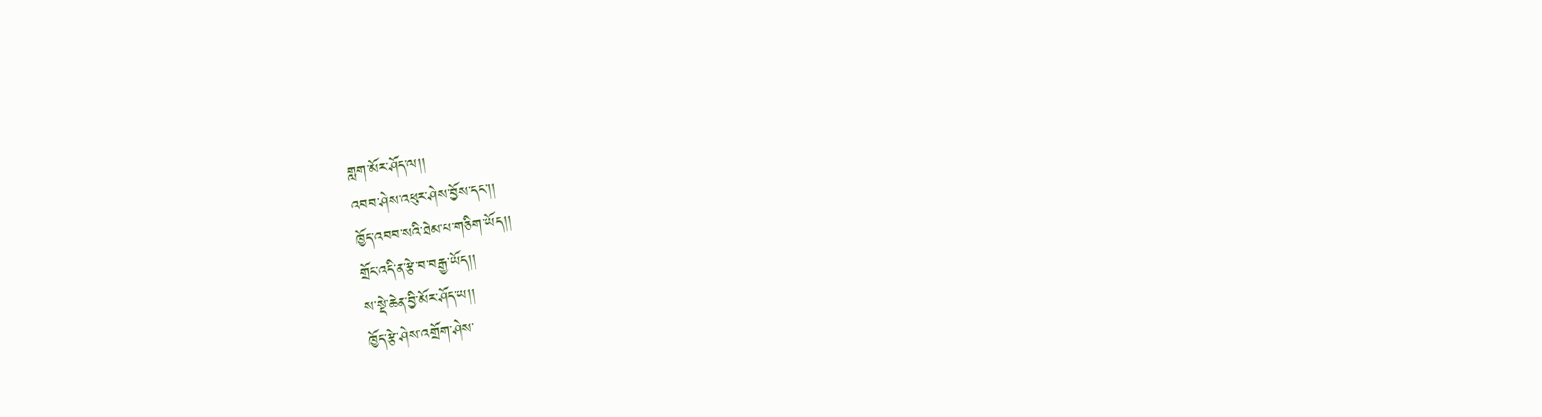གླག་མོར་ཤོད་ལ།།
འབབ་ཤེས་འཕུར་ཤེས་བྱོས་དང་།།
ཁྱོད་འབབ་སའི་ཐེམ་པ་གཅིག་ཡོད།།
གྲོང་འདི་ན་རྩེ་བ་བརྒྱ་ཡོད།།
ས་སྡེ་ཆེན་བྱི་མོར་ཤོད་ཡ།།
ཁྱོད་རྩེ་ཤེས་འགྲོག་ཤེས་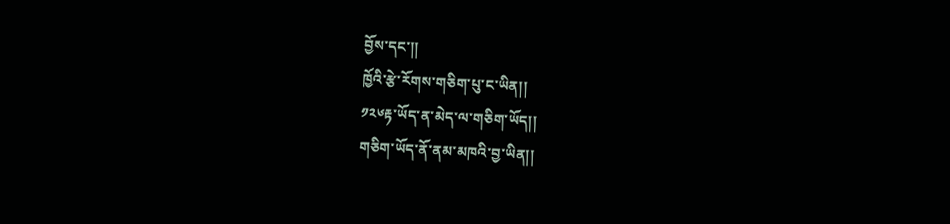བྱོས་དང་།།
ཁྱོའི་རྩེ་རོགས་གཅིག་པུ་ང་ཡིན།།
༡༢༦རྟ་ཡོད་ན་མེད་ལ་གཅིག་ཡོད།།
གཅིག་ཡོད་ནོ་ནམ་མཁའི་བྱ་ཡིན།།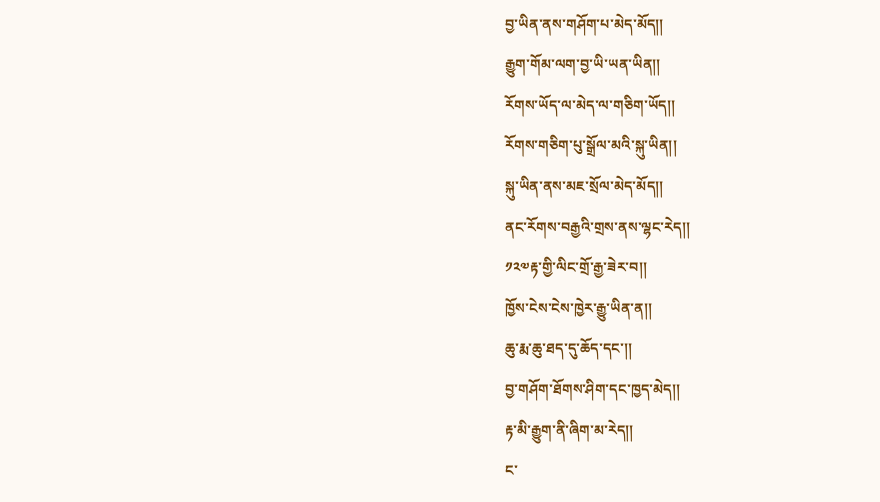བྱ་ཡིན་ནས་གཤོག་པ་མེད་མོད།།
རྒྱུག་གོམ་ལག་བྱ་ཡི་ཡན་ཡིན།།
རོགས་ཡོད་ལ་མེད་ལ་གཅིག་ཡོད།།
རོགས་གཅིག་པུ་སྒྲོལ་མའི་སྐུ་ཡིན།།
སྐུ་ཡིན་ནས་མཇ་སྲོལ་མེད་མོད།།
ནང་རོགས་བརྒྱའི་གྲས་ནས་ལྷང་རེད།།
༡༢༧རྟ་གྱི་ལིང་གྲོ་རྒྱ་ཟེར་བ།།
ཁྱོས་ངེས་ངེས་ཁྱེར་རྒྱུ་ཡིན་ན།།
ཆུ་རྨ་ཆུ་ཐད་དུ་ཆོད་དང་།།
བྱ་གཤོག་ཐོགས་ཤིག་དང་ཁྱད་མེད།།
རྟ་མི་རྒྱུག་ནི་ཞིག་མ་རེད།།
ང་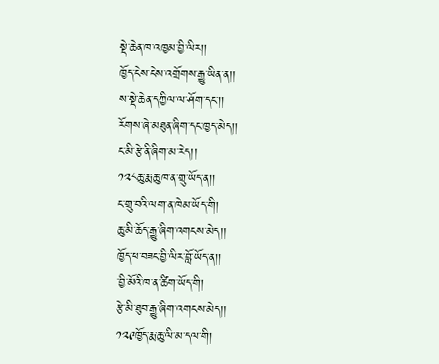སྡེ་ཆེན་ཁ་འཁྱམ་བྱི་ལིར།།
ཁྱོད་ངེས་ངེས་འགྲོགས་རྒྱུ་ཡིན་ན།།
ས་སྡེ་ཆེན་དཀྱིལ་ལ་ཤོག་དང་།།
རོགས་ཞེ་མཐུན་ཞིག་དང་ཁྱད་མེད།།
ང་མི་རྩེ་ནི་ཞིག་མ་རེད།།
༡༢༨ཆུ་རྨ་ཆུ་ཁ་ན་གྲུ་ཡོད་ན།།
ང་གྲུ་བའི་ལག་ན་ཁེམ་ཡོད་གི།
ཆུ་མི་ཆོད་རྒྱུ་ཞིག་འགངས་མེད།།
ཁྱོད་ཕ་བཟང་བྱི་ལིར་བློ་ཡོད་ན།།
་བྱི་མོའི་ཁ་ན་ཚིག་ཡོད་གི།
རྩེ་མི་ཐུབ་རྒྱུ་ཞིག་འགངས་མེད།།
༡༢༩ཁྱོད་རྨ་ཆུ་ལི་མ་དལ་གི།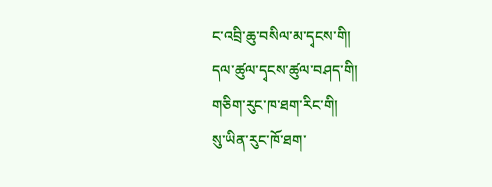ང་འབྲི་ཆུ་བསིལ་མ་དྭངས་གི།
དལ་ཚུལ་དྭངས་ཚུལ་བཤད་གི།
གཅིག་རུང་ཁ་ཐག་རིང་གི།
སུ་ཡིན་རུང་ཁོ་ཐག་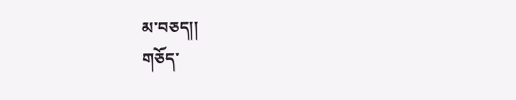མ་བཅད།།
གཅོད་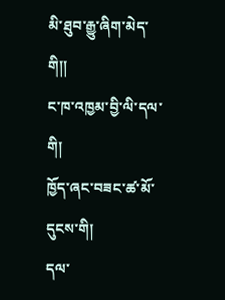མི་ཐུབ་རྒྱུ་ཞིག་མེད་གི།།
ང་ཁ་འཁྱམ་བྱི་ལི་དལ་གི།
ཁྱོད་ཞང་བཟང་ཚ་མོ་དུངས་གི།
དལ་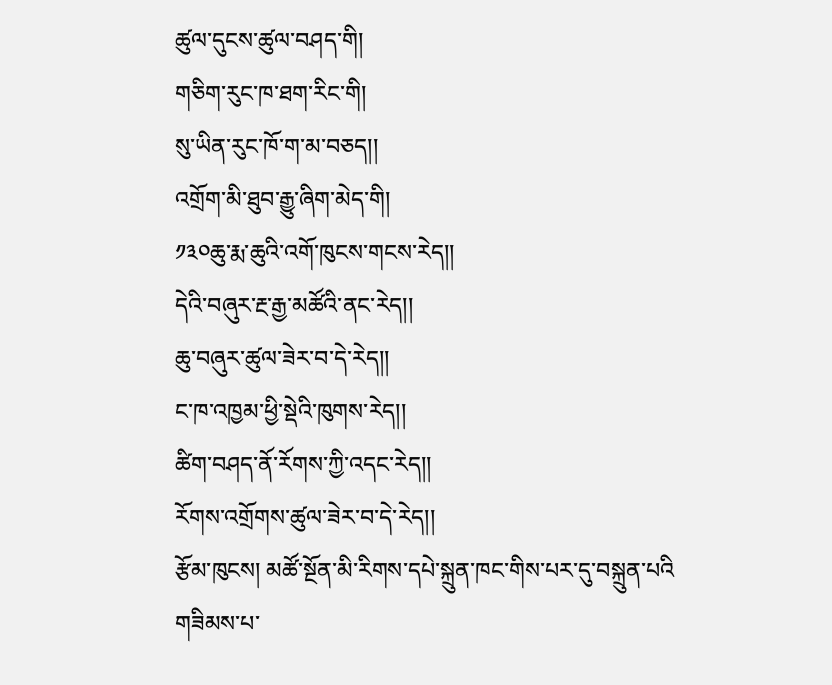ཚུལ་དུངས་ཚུལ་བཤད་གི།
གཅིག་རུང་ཁ་ཐག་རིང་གི།
སུ་ཡིན་རུང་ཁོ་ག་མ་བཅད།།
འགྲོག་མི་ཐུབ་རྒྱུ་ཞིག་མེད་གི།
༡༣༠ཆུ་རྨ་ཆུའི་འགོ་ཁུངས་གངས་རེད།།
དེའི་བཞུར་རྔ་རྒྱ་མཚོའི་ནང་རེད།།
ཆུ་བཞུར་ཚུལ་ཟེར་བ་དེ་རེད།།
ང་ཁ་འཁྱམ་ཕྱི་སྡེའི་ཁུགས་རེད།།
ཚིག་བཤད་ནོ་རོགས་ཀྱི་འདང་རེད།།
རོགས་འགྲོགས་ཚུལ་ཟེར་བ་དེ་རེད།།
རྩོམ་ཁུངས། མཚོ་སྔོན་མི་རིགས་དཔེ་སྐྲུན་ཁང་གིས་པར་དུ་བསྐྲུན་པའི
གཟིམས་པ་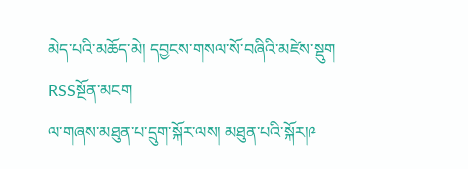མེད་པའི་མཆོད་མེ། དབྱངས་གསལ་སོ་བཞིའི་མཛེས་སྡུག  RSSསྔོན་མངག
ལ་གཞས་མཐུན་པ་དྲུག་སྐོར་ལས། མཐུན་པའི་སྐོར།༩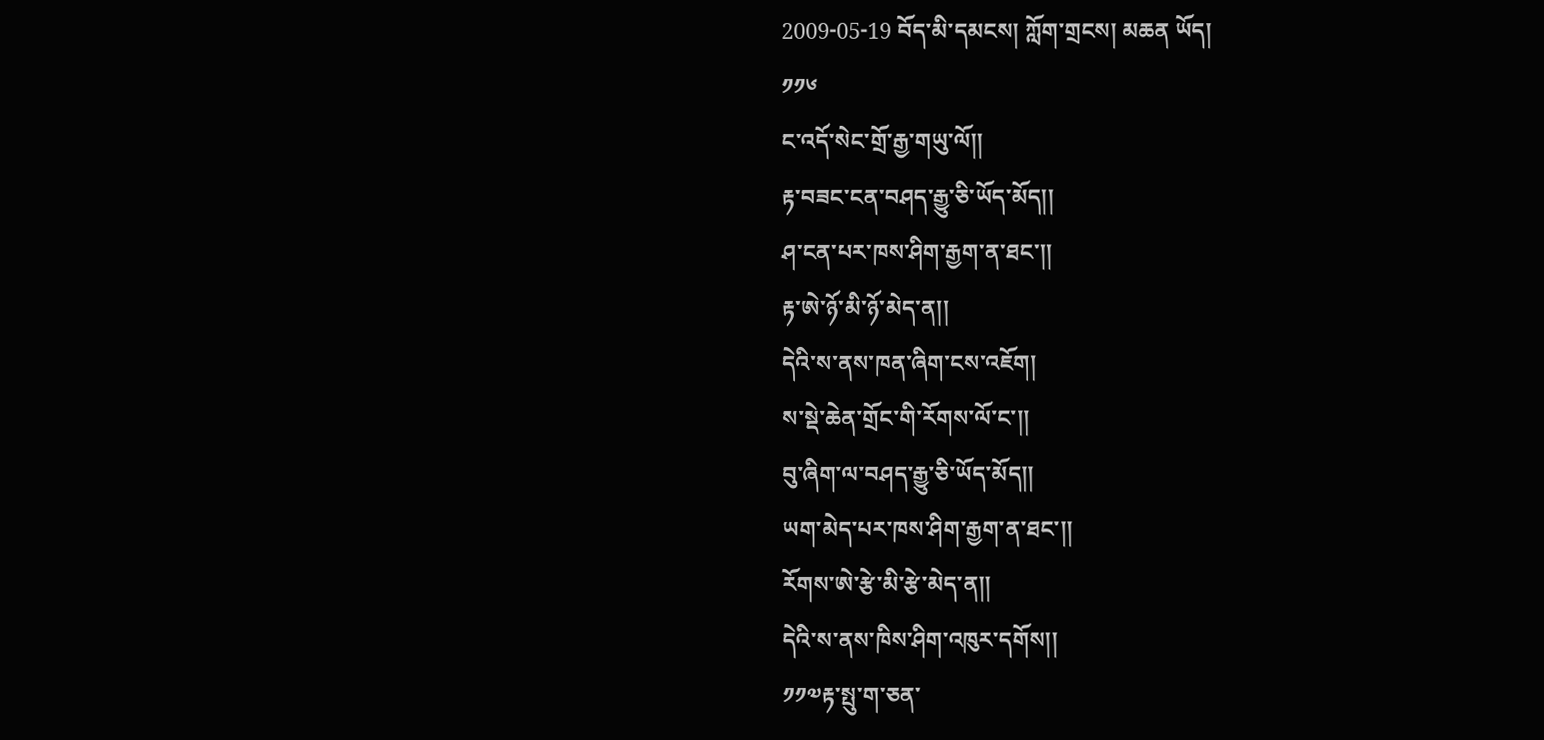2009-05-19 བོད་མི་དམངས། ཀློག་གྲངས། མཆན ཡོད།
༡༡༦
ང་འདོ་སེང་གྲོ་རྒྱ་གཡུ་ལོ།།
རྟ་བཟང་ངན་བཤད་རྒྱུ་ཅི་ཡོད་མོད།།
ཤ་ངན་པར་ཁས་ཤིག་རྒྱག་ན་ཐང་།།
རྟ་ཨེ་ཉོ་མི་ཉོ་མེད་ན།།
དེའི་ས་ནས་ཁན་ཞིག་ངས་འཇོག།
ས་སྡེ་ཆེན་གྲོང་གི་རོགས་ལོ་ང་།།
བུ་ཞིག་ལ་བཤད་རྒྱུ་ཅི་ཡོད་མོད།།
ཡག་མེད་པར་ཁས་ཤིག་རྒྱག་ན་ཐང་།།
རོགས་ཨེ་རྩེ་མི་རྩེ་མེད་ན།།
དེའི་ས་ནས་ཁིས་ཤིག་འཁུར་དགོས།།
༡༡༧རྟ་སྤུ་ག་ཅན་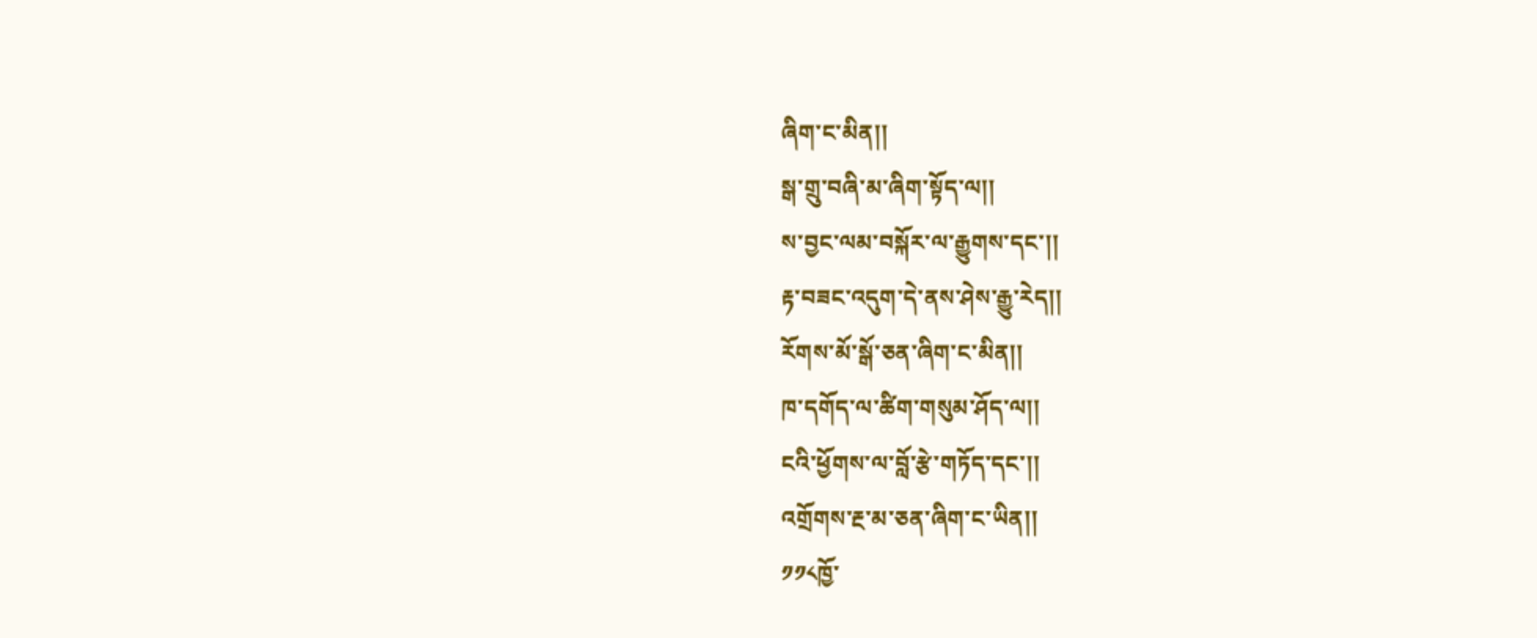ཞིག་ང་མིན།།
སྒ་གྲུ་བཞི་མ་ཞིག་སྟོད་ལ།།
ས་བྱང་ལམ་བསྐོར་ལ་རྒྱུགས་དང་།།
རྟ་བཟང་འདུག་དེ་ནས་ཤེས་རྒྱུ་རེད།།
རོགས་མོ་སྒོ་ཅན་ཞིག་ང་མིན།།
ཁ་དགོད་ལ་ཚིག་གསུམ་ཤོད་ལ།།
ངའི་ཕྱོགས་ལ་བློ་རྩེ་གཏོད་དང་།།
འགྲོགས་རྔ་མ་ཅན་ཞིག་ང་ཡིན།།
༡༡༨ཁྱོ་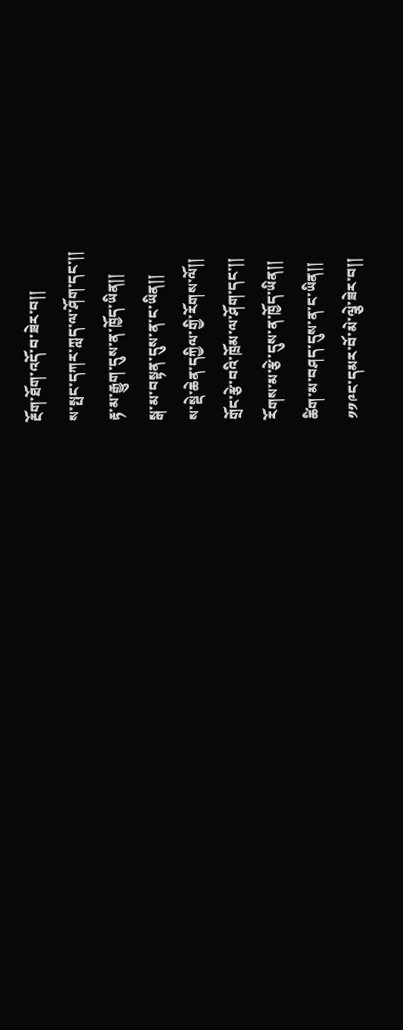རྔོག་ཐོག་འདོ་བ་ཟེར་བ།།
ས་སྤང་དཀར་ཀླད་ལ་ཤོག་དང་།།
རྟ་མ་རྒྱུག་དུས་ན་ཁྱོད་ཡིན།།
སྒ་མ་བསྟན་དུས་ན་ང་ཡིན།།
ས་སྡེ་ཆེན་དཀྱིལ་གྱི་རོགས་ལོ།།
གྲོང་རྩེ་བའི་ཁྲོམ་ལ་ཤོག་དང་།།
རོགས་མ་རྩེ་དུས་ན་ཁྱོད་ཡིན།།
ཚིག་མ་བཤད་དུས་ན་ང་ཡིན།།
༡༡༩ང་དམར་བོ་མེ་ལྕེ་ཟེར་བ།།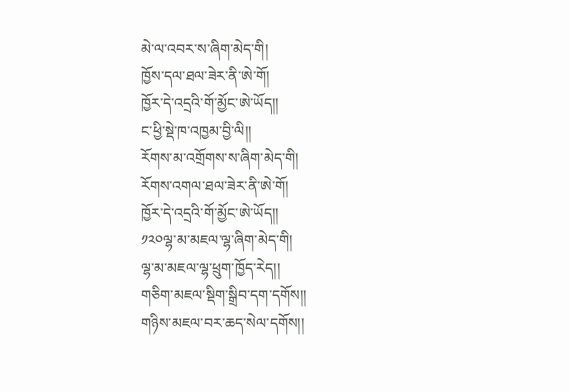མེ་ལ་འབར་ས་ཞིག་མེད་གི།
ཁྱོས་དལ་ཐལ་ཟེར་ནི་ཨེ་གོ།
ཁྱོར་དེ་འདྲའི་གོ་མྱོང་ཨེ་ཡོད།།
ང་ཕྱི་སྡེ་ཁ་འཁྱམ་བྱི་ལི།།
རོགས་མ་འགྲོགས་ས་ཞིག་མེད་གི།
རོགས་འགལ་ཐལ་ཟེར་ནི་ཨེ་གོ།
ཁྱོར་དེ་འདྲའི་གོ་མྱོང་ཨེ་ཡོད།།
༡༢༠ལྷ་མ་མཇལ་ལྷ་ཞིག་མེད་གི།
ལྷ་མ་མཇལ་ལྷ་ཕྲུག་ཁྱོད་རེད།།
གཅིག་མཇལ་སྡིག་སྒྲིབ་དག་དགོས།།
གཉིས་མཇལ་བར་ཆད་སེལ་དགོས།།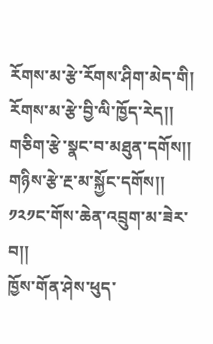རོགས་མ་རྩེ་རོགས་ཤིག་མེད་གི།
རོགས་མ་རྩེ་བྱི་ལི་ཁྱོད་རེད།།
གཅིག་རྩེ་སྣང་བ་མཐུན་དགོས།།
གཉིས་རྩེ་རྔ་མ་སྐྱོང་དགོས།།
༡༢༡ང་གོས་ཆེན་འབྲུག་མ་ཟེར་བ།།
ཁྱོས་གོན་ཤེས་ཕུད་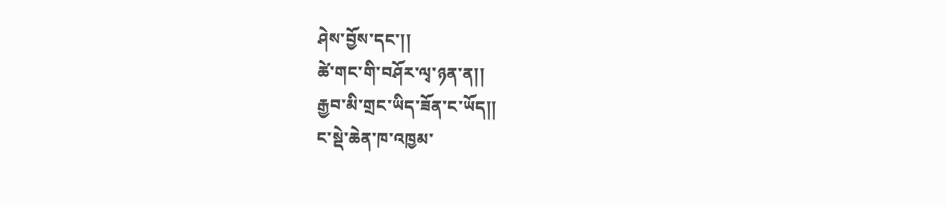ཤེས་བྱོས་དང་།།
ཚེ་གང་གི་བཤོར་ལྭ་ཉན་ན།།
རྒྱབ་མི་གྲང་ཡིད་ཟོན་ང་ཡོད།།
ང་སྡེ་ཆེན་ཁ་འཁྱམ་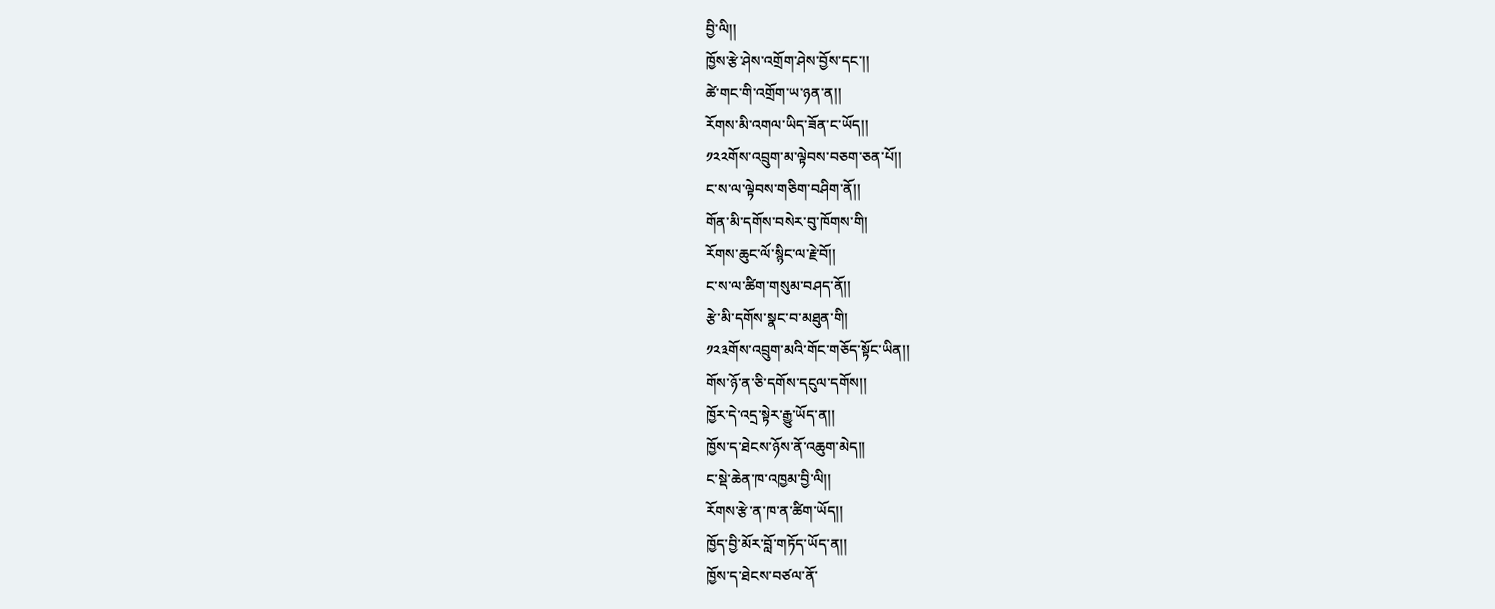བྱི་ལི།།
ཁྱོས་རྩེ་ཤེས་འགྲོག་ཤེས་བྱོས་དང་།།
ཚེ་གང་གི་འགྲོག་ཡ་ཉན་ན།།
རོགས་མི་འགལ་ཡིད་ཟོན་ང་ཡོད།།
༡༢༢གོས་འབྲུག་མ་ལྟེབས་བཅག་ཅན་པོ།།
ང་ས་ལ་ལྟེབས་གཅིག་བཤིག་ནོ།།
གོན་མི་དགོས་བསེར་བུ་ཁོགས་གི།
རོགས་ཆུང་ལོ་སྙིང་ལ་རྗེ་བོ།།
ང་ས་ལ་ཚིག་གསུམ་བཤད་ནོ།།
རྩེ་མི་དགོས་སྣང་བ་མཐུན་གི།
༡༢༣གོས་འབྲུག་མའི་གོང་གཅོད་སྟོང་ཡིན།།
གོས་ཉོ་ན་ཅི་དགོས་དངུལ་དགོས།།
ཁྱོར་དེ་འདྲ་སྟེར་རྒྱུ་ཡོད་ན།།
ཁྱོས་ད་ཐེངས་ཉོས་ནོ་འཆུག་མེད།།
ང་སྡེ་ཆེན་ཁ་འཁྱམ་བྱི་ལི།།
རོགས་རྩེ་ན་ཁ་ན་ཚིག་ཡོད།།
ཁྱོད་བྱི་མོར་བློ་གཏོད་ཡོད་ན།།
ཁྱོས་ད་ཐེངས་བཙལ་ནོ་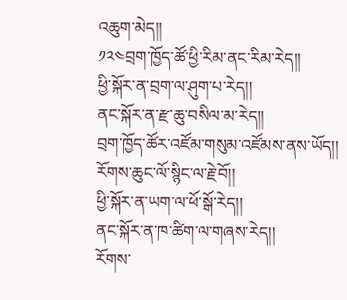འཆུག་མེད།།
༡༢༤བྲག་ཁྱོད་ཚོ་ཕྱི་རིམ་ནང་རིམ་རེད།།
ཕྱི་སྐོར་ན་བྲག་ལ་ཤུག་པ་རེད།།
ནང་སྐོར་ན་རྫ་ཆུ་བསིལ་མ་རེད།།
བྲག་ཁྱོད་ཚོར་འཛོམ་གསུམ་འཛོམས་ནས་ཡོད།།
རོགས་ཆུང་ལོ་སྙིང་ལ་རྗེ་བོ།།
ཕྱི་སྐོར་ན་ཡག་ལ་ཕོ་སྒོ་རེད།།
ནང་སྐོར་ན་ཁ་ཚིག་ལ་གཞས་རེད།།
རོགས་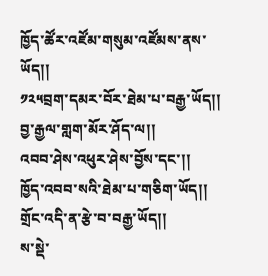ཁྱོད་ཚོར་འཛོམ་གསུམ་འཛོམས་ནས་ཡོད།།
༡༢༥བྲག་དམར་བོར་ཐེམ་པ་བརྒྱ་ཡོད།།
བྱ་རྒྱལ་གླག་མོར་ཤོད་ལ།།
འབབ་ཤེས་འཕུར་ཤེས་བྱོས་དང་།།
ཁྱོད་འབབ་སའི་ཐེམ་པ་གཅིག་ཡོད།།
གྲོང་འདི་ན་རྩེ་བ་བརྒྱ་ཡོད།།
ས་སྡེ་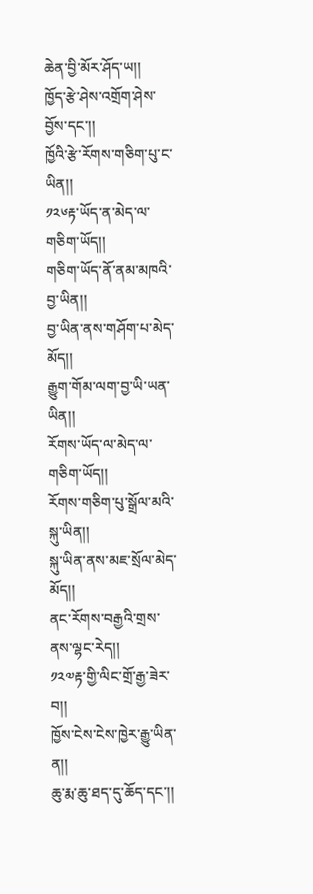ཆེན་བྱི་མོར་ཤོད་ཡ།།
ཁྱོད་རྩེ་ཤེས་འགྲོག་ཤེས་བྱོས་དང་།།
ཁྱོའི་རྩེ་རོགས་གཅིག་པུ་ང་ཡིན།།
༡༢༦རྟ་ཡོད་ན་མེད་ལ་གཅིག་ཡོད།།
གཅིག་ཡོད་ནོ་ནམ་མཁའི་བྱ་ཡིན།།
བྱ་ཡིན་ནས་གཤོག་པ་མེད་མོད།།
རྒྱུག་གོམ་ལག་བྱ་ཡི་ཡན་ཡིན།།
རོགས་ཡོད་ལ་མེད་ལ་གཅིག་ཡོད།།
རོགས་གཅིག་པུ་སྒྲོལ་མའི་སྐུ་ཡིན།།
སྐུ་ཡིན་ནས་མཇ་སྲོལ་མེད་མོད།།
ནང་རོགས་བརྒྱའི་གྲས་ནས་ལྷང་རེད།།
༡༢༧རྟ་གྱི་ལིང་གྲོ་རྒྱ་ཟེར་བ།།
ཁྱོས་ངེས་ངེས་ཁྱེར་རྒྱུ་ཡིན་ན།།
ཆུ་རྨ་ཆུ་ཐད་དུ་ཆོད་དང་།།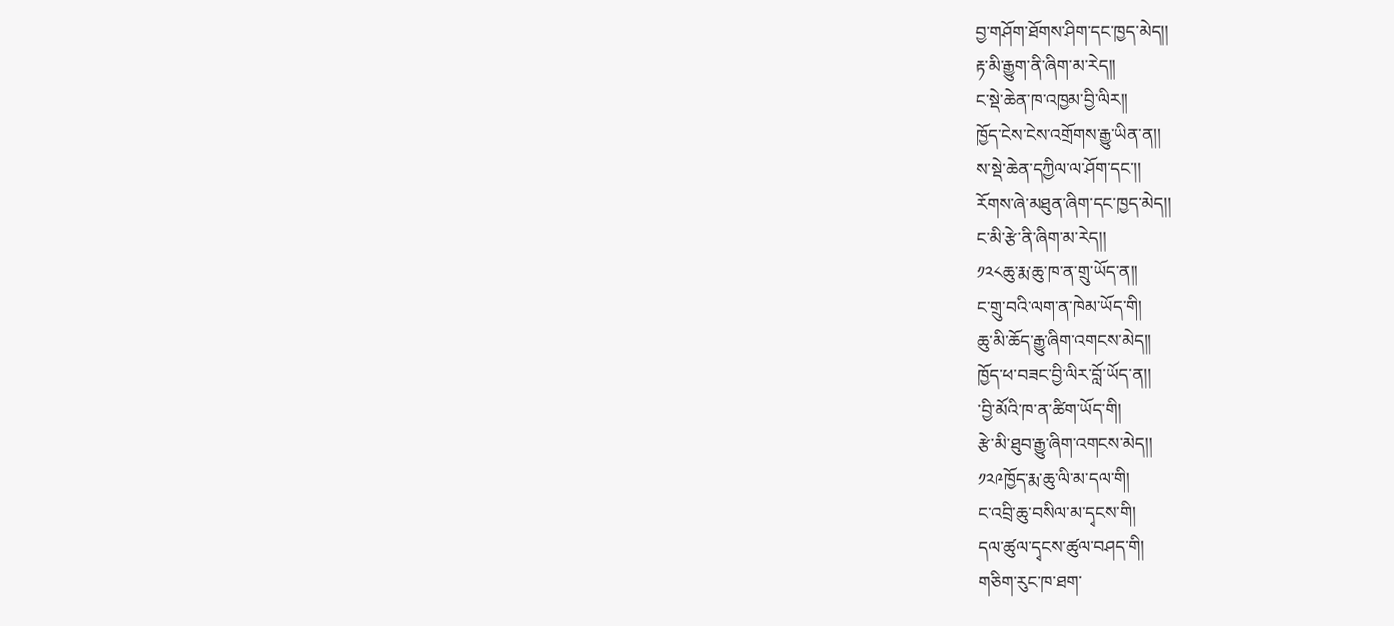བྱ་གཤོག་ཐོགས་ཤིག་དང་ཁྱད་མེད།།
རྟ་མི་རྒྱུག་ནི་ཞིག་མ་རེད།།
ང་སྡེ་ཆེན་ཁ་འཁྱམ་བྱི་ལིར།།
ཁྱོད་ངེས་ངེས་འགྲོགས་རྒྱུ་ཡིན་ན།།
ས་སྡེ་ཆེན་དཀྱིལ་ལ་ཤོག་དང་།།
རོགས་ཞེ་མཐུན་ཞིག་དང་ཁྱད་མེད།།
ང་མི་རྩེ་ནི་ཞིག་མ་རེད།།
༡༢༨ཆུ་རྨ་ཆུ་ཁ་ན་གྲུ་ཡོད་ན།།
ང་གྲུ་བའི་ལག་ན་ཁེམ་ཡོད་གི།
ཆུ་མི་ཆོད་རྒྱུ་ཞིག་འགངས་མེད།།
ཁྱོད་ཕ་བཟང་བྱི་ལིར་བློ་ཡོད་ན།།
་བྱི་མོའི་ཁ་ན་ཚིག་ཡོད་གི།
རྩེ་མི་ཐུབ་རྒྱུ་ཞིག་འགངས་མེད།།
༡༢༩ཁྱོད་རྨ་ཆུ་ལི་མ་དལ་གི།
ང་འབྲི་ཆུ་བསིལ་མ་དྭངས་གི།
དལ་ཚུལ་དྭངས་ཚུལ་བཤད་གི།
གཅིག་རུང་ཁ་ཐག་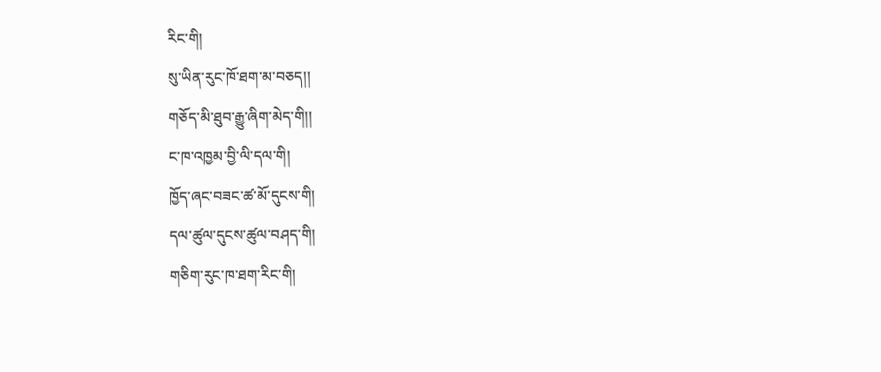རིང་གི།
སུ་ཡིན་རུང་ཁོ་ཐག་མ་བཅད།།
གཅོད་མི་ཐུབ་རྒྱུ་ཞིག་མེད་གི།།
ང་ཁ་འཁྱམ་བྱི་ལི་དལ་གི།
ཁྱོད་ཞང་བཟང་ཚ་མོ་དུངས་གི།
དལ་ཚུལ་དུངས་ཚུལ་བཤད་གི།
གཅིག་རུང་ཁ་ཐག་རིང་གི།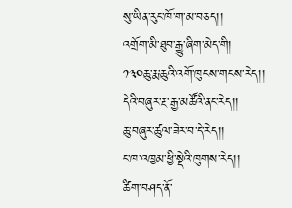སུ་ཡིན་རུང་ཁོ་ག་མ་བཅད།།
འགྲོག་མི་ཐུབ་རྒྱུ་ཞིག་མེད་གི།
༡༣༠ཆུ་རྨ་ཆུའི་འགོ་ཁུངས་གངས་རེད།།
དེའི་བཞུར་རྔ་རྒྱ་མཚོའི་ནང་རེད།།
ཆུ་བཞུར་ཚུལ་ཟེར་བ་དེ་རེད།།
ང་ཁ་འཁྱམ་ཕྱི་སྡེའི་ཁུགས་རེད།།
ཚིག་བཤད་ནོ་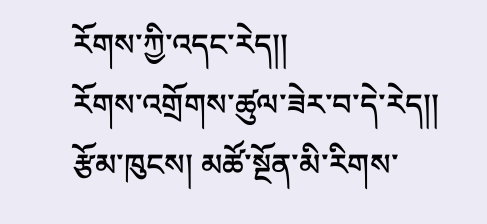རོགས་ཀྱི་འདང་རེད།།
རོགས་འགྲོགས་ཚུལ་ཟེར་བ་དེ་རེད།།
རྩོམ་ཁུངས། མཚོ་སྔོན་མི་རིགས་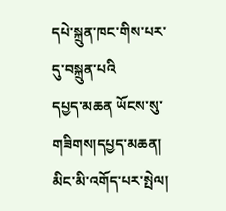དཔེ་སྐྲུན་ཁང་གིས་པར་དུ་བསྐྲུན་པའི
དཔྱད་མཆན ཡོངས་སུ་གཟིགས།དཔྱད་མཆན།
མིང་མི་འགོད་པར་སྤེལ།